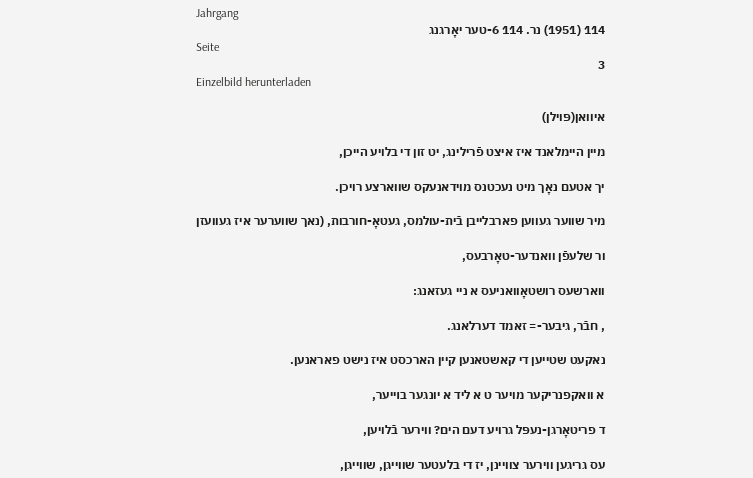Jahrgang
114 (1951) נר. 114 6-טער יאָרגנג
Seite
3
Einzelbild herunterladen

איוואן(פּוילן)

מיין היימלאנד איז איצט פֿרילינג, יט זון די בלויע הייכן,

יך אטעם נאָך מיט נעכטנס מוידאנעקס שווארצע רויכן.

מיר שווער געווען פארבלייבן בֿית-עולמס, געטאָ-חורבות, (נאך שווערער איז געוועזן

ור שלעפֿן וואנדער-טאָרבעס,

ווארשעס רושטאָוואניעס א ניי געזאנג:

, חבֿר, גיבער-= זאמד דערלאנג.

נאקעט שטייען די קאשטאנען קיין הארכסט איז נישט פאראנען.

א וואקפנריקער מויער ט א ליד א יונגער בױיער,

ד פריטאָרגן-נעפּל גרויע דעם הים? ווירער בֿלויען,

עס גריגען ווירער צוויינן, יז די בלעטער שווייגן, שווייגן,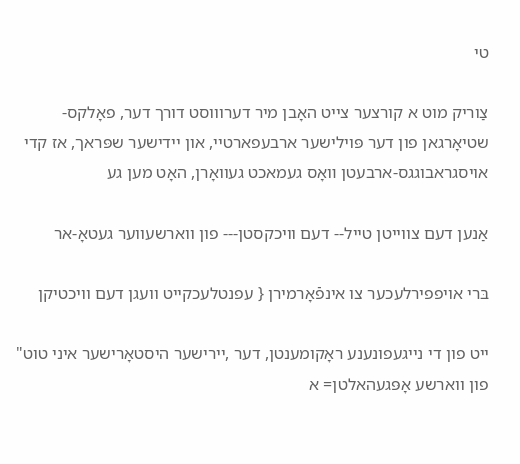טי

צַוריק מוט א קורצער צייט האָבן מיר דערוווסט דורך דער, פאָלקס- שטיאָרגאן פון דער פּוילישער ארבעפארטיי, און יידישער שפּראך, אז קדי אויסגראבוגגס-ארבעטן װאָס געמאכט געוואָרן, האָט מען גע

אַנען דעם צווייטן טייל-- דעם וויכקסטן--- פון ווארשעווער געטאָ-אר

בּרי אויפפירלעכער צו אינפֿאָרמירן { עפנטלעכקייט וועגן דעם וויכטיקן

ייט פון די נייגעפונענע ראָקומענטן, דער ,יירישער היסטאָרישער איני טוט" פון ווארשע אָפּגעהאלטן= א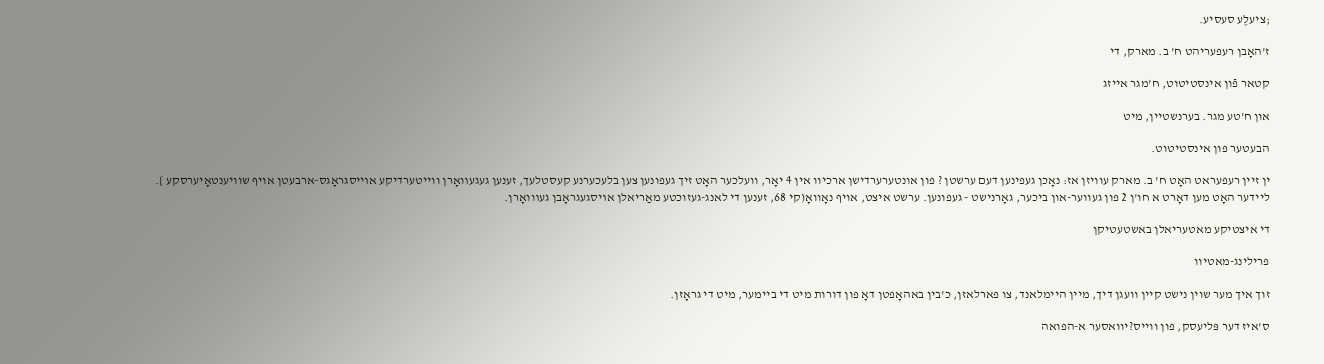;ציעלֶע סעסיע.

ז'האָבן רעפעריהט ח' ב. מארק, די

קטאר פֿון אינסטיטוט, ח'מגר אייזג

און ח'טע מגר. בערנשטיין, מיט

הבעטער פון אינסטיטוט.

ין זיין רעפעראט האָט ח' ב. מארק עוויזן אז: נאָכן געפינען דעם ערשטן ? פון אונטערערדישן ארכיוו אין 4 יאָר, וועלכער האָט זיך געפונען צען בלעכערנע קעסטלעך, זענען געגעװאָרן ווייטערדיקע אױיסגראָגס-ארבעטן אויף שוויענטאָיערסקע }. ליידער האָט מען דאָרט א חו'ן 2 פון געווער-און ביכער, גאָרנישט - געפונען. ערשט איצט, אויף נאָוואָ(קי 68, זענען די לאנג-געזוכטע מאַריאלן אױסגעגראָבן געװואָרן.

די איצטיקע מאטעריאלן באשטעטיקן

פרילינג-מאטיוו

זוך איך מער שוין נישט קיין וועגן דיך, מיין היימלאנד, צו פארלאזן, כ'בין באהאָפטן דאָ פון דורות מיט די ביימער, מיט די גראָזן.

ס'איז דער פּליעסק, פון ווייס?יוואסער א-הפואה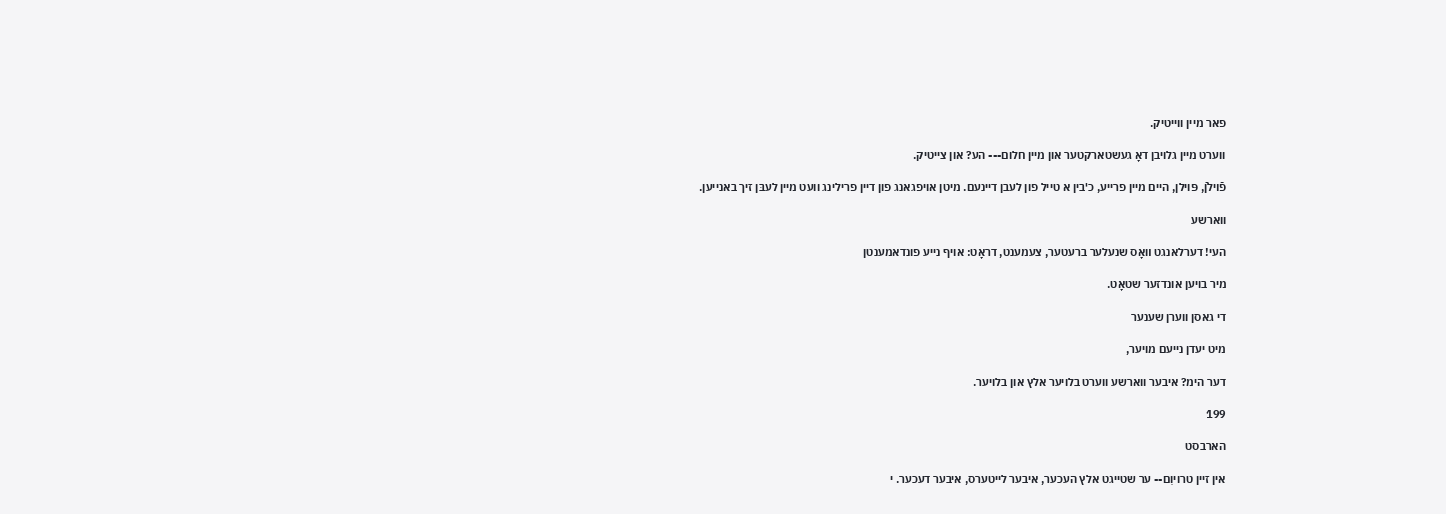פאר מיין ווייטיק.

ווערט מיין גלויבן דאָ געשטארקטער און מיין חלום--- הע? און צייטיק.

פֿױלֿן, פּוילן, היים מיין פרייע, כ'בין א טייל פון לעבן דיינעם. מיטן אויפגאנג פון דיין פרילינג וועט מיין לעבּן זיך באנייען.

ווארשע

העי! דערלאנגט װאָס שנעלער ברעטער, צעמענט, דראָט: אויף נייע פונדאמענטן

מיר בויען אונדזער שטאָט.

די גאסן ווערן שענער

מיט יעדן נייעם מויער,

דער הימ? איבער ווארשע ווערט בלויער אלץ און בלויער.

199

הארבסט

אין זיין טרויוִם-- ער שטייגט אלץ העכער, איבער לייטערס, איבער דעכער. י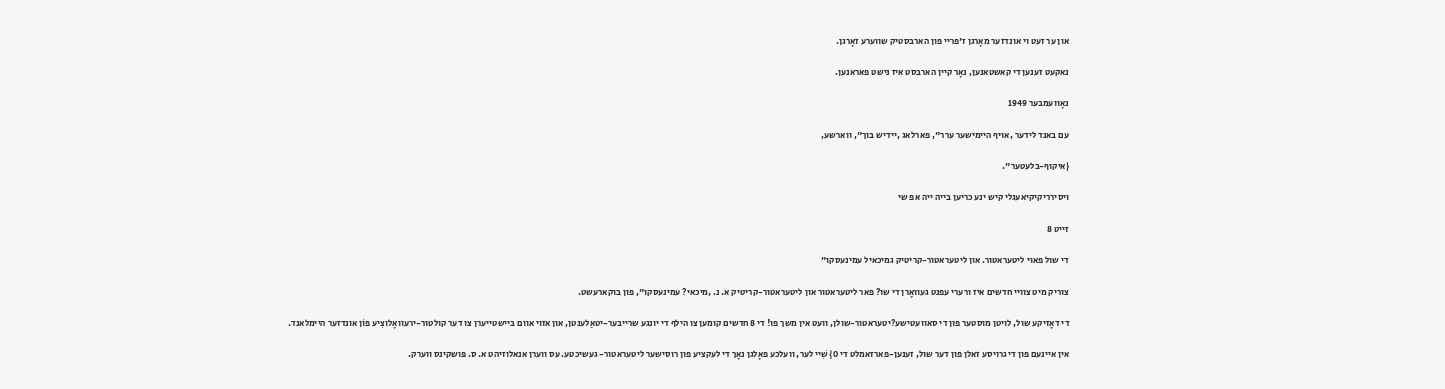און ער זעט וי אונדזער מאָרגן ז'פריי פון הארבסטיק שווערע זאָרגן.

נאקעט זענען די קאשטאנען, נאָר קיין הארבסט איז נישט פאראנען.

נאָוועמבער 1949

עם באנד לידער ,אויף היימישער ערר", פארלאג ,יידיש בוך", ווארשע,

{איקוף-בלעטער".

ויסירריקיקיאעגלי קיש ינע כריען בייה ייה אפ שי

זייט 8

די שול פאוי ליטעראטור. און ליטעראטור-קריטיק גמיכאיל עמינעסקו"

צוריק מיט צוויי חדשים איז ורערי עפנט געוואָרן די שו? פאר ליטעראטור און ליטעראטור-קריטיק א. נ. ,מיכאי? עמינעסקו", פון בוקארעשט.

די דאָזיקע שול, לויטן מוסטער פון די סאוועטישע?יטעראטור-שולן, וועט אין משך פו! די 8 חדשים קומען צו הילף די יונגע שרייבער-יטאַלענטן, און אזוי אוום ביישטייערן צו דער קולטור-ירעוואָלוצִיע פוֹן אונדזער היימלאנד.

אין איינעם פון די גרויסע זאלן פון דער שול, זענען-פארזאמלט די 0} שִׁיי לער, וועלכע פאָלגן נאָך די לעקציע פון רוסישער ליטעראטור- געשיכטע. עס ווערן אנאלוזיהט א. ס. פּושקינס ווערק.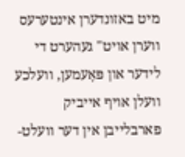מיט באזונדערן אינטערעס ווערן אויט" געהערט די לידער און פּאָעמען, וועלכע וועלן אויף אייביק פארבלייבן אין דער וועלט-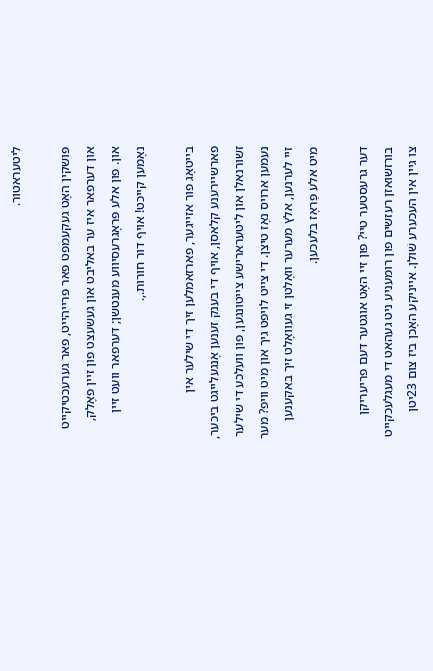ליטעראטור.

פּושקין האָט געקעמפט פאר פרייהייט, פאר גערעכטיקייט און דערפאר איז ער באליבט און געשעצט פון זיין פאָלק, און. פון אלע פּראָגרעסיווע מענטשן; דערפאר וועט זיין נאָמען קייכט! אויף דור חורות.,.

בייטאָג פור אזייגער, פארזאמלען זיך די שילער אין פארשיירענע קלאסן, אויף די בענק זענען אָנגעלייגט ביכער, זשורנאלן און ליטערארישע צייטונגען, פון וועלכע די שילער נעמען ארויס נאָז טיצן. די צייט לויפט גיך און מיט וויפ? מער זיי לערנען, אלץ מערער װאָלטן זי געוואָלט זיך באקענען מיט אלע פַּראָז בלעכען.

דער גרעסטער טיי? פון זיי האָט אוגטער דעם פריעריקן בורזשואזן רעזשים פון רומעניע ניט געהאט די מעגלעכקייט צו גיין אין העכערע שׁולן. אייניקע האָכן ביז צום 23יטן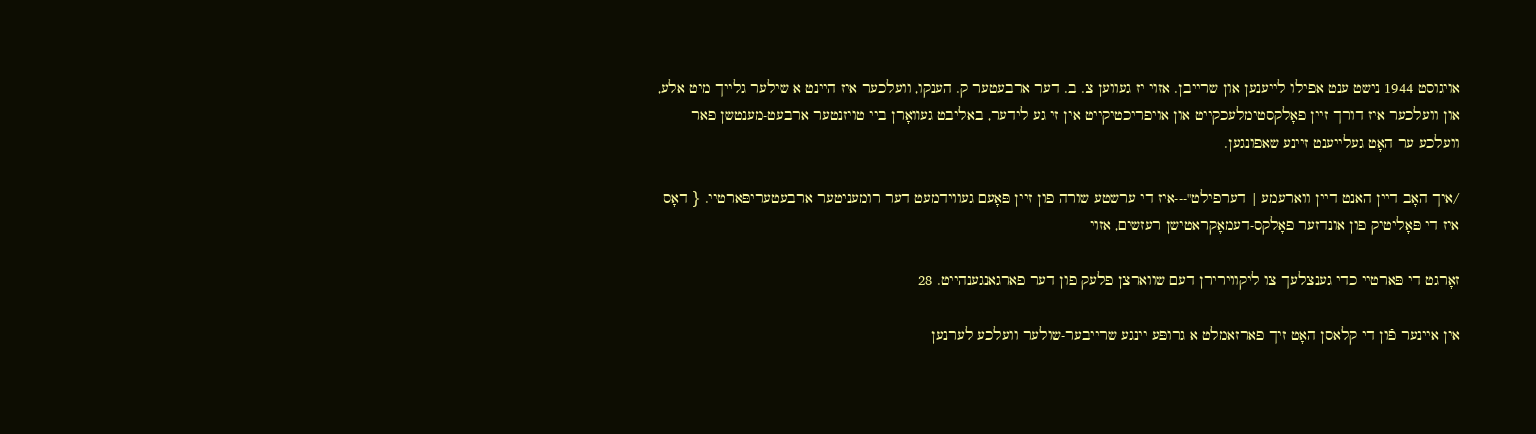אויגוסט 1944 נישט ענט אפילו לייענען און שרייבן. אזוי יז געווען צ. ב. דער ארבעטער ק. הענקו, וועלכער איז היינט א שילער גלייך מיט אלע, און וועלכער איז דורך זיין פאָלקסטימלעכקייט און אויפריכטיקייט אין זי גע לידער, באליבט געװאָרן ביי טויזנטער ארבעט-מענטשן פאר וועלכע ער האָט געלייענט זיינע שאפונגען.

/איך האָב דיין האנט דיין ווארעמע | דערפילט"---איז די ערשטע שורה פון זיין פּאָעם געווידמעט דער רומעניטער ארבעטעריפּארטיי. { דאָס איז די פּאָליטיק פון אונדזער פאָלקס-דעמאָקראטישן רעזשים, אזוי

זאָרגט די פּארטיי כדי גענצלעך צו ליקווירירן דעם שווארצן פלעק פון דער פארגאנגענהייט. 28

אין איינער פֿון די קלאסן האָט זיך פארזאמלט א גרופּע יינגע שרייבער-שולער וועלכע לערנען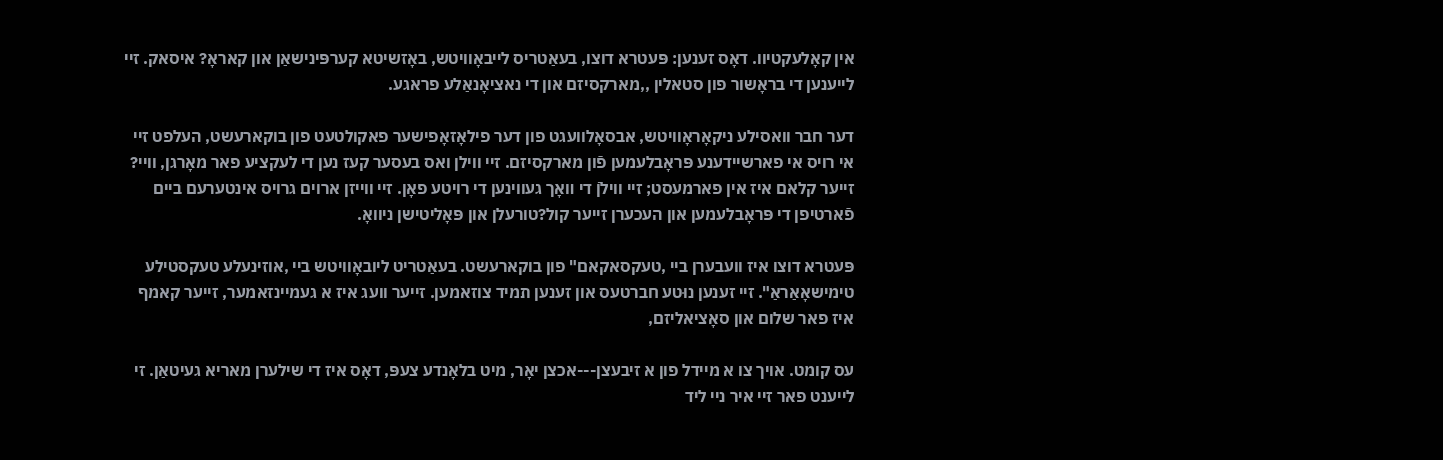אין קאָלעקטיוו. דאָס זענען: פּעטרא דוצו, בעאַטריס לייבאָוויטש, באָזשיטא קערפּינישאַן און קאראָ? איסאק. זיי לייענען די בראָשור פון סטאלין ,,מארקסיזם און די נאציאָנאַלע פראגע.

דער חבר וואסילע ניקאָראָוויטש, אבסאָלוועגט פון דער פילאָזאָפישער פאקולטעט פון בוקארעשט, העלפט זיי אי רויס אי פארשיידענע פּראָבלעמען פֿון מארקסיזם. זיי ווילן ואס בעסער קעז נען די לעקציע פאר מאָרגן, וויי? זייער קלאם איז אין פארמעסט; זיי ווילֿן די װאָך געווינען די רויטע פאָן. זיי ווייזן ארוים גרויס אינטערעם ביים פֿארטיפן די פּראָבלעמען און העכערן זייער קול?טורעלן און פּאָליטישן ניוואָ.

פּעטרא דוצו איז וועבערן ביי ,טעקסאקאם" פון בוקארעשט. בעאַטריט ליובאָוויטש ביי ,אוזינעלע טעקסטילע טימישאָאַראַ". זיי זענען נוּטע חברטעס און זענען תמיד צוזאמען. זייער וועג איז א געמיינזאמער, זייער קאמף איז פאר שלום און סאָציאליזם,

עס קומט. אויך צו א מיידל פון א זיבעצן---אכצן יאָר, מיט בלאָנדע צעפּ, דאָס איז די שילערן מאריא געיטאַן. זי לייענט פאר זיי איר ניי ליד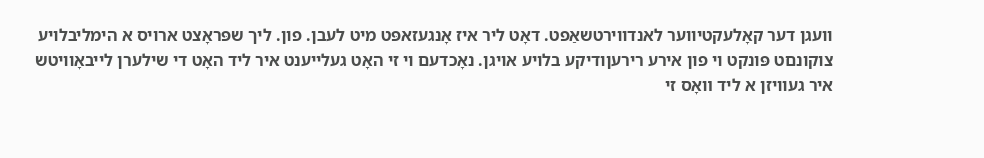וועגן דער קאָלעקטיווער לאנדווירטשאַפט. דאָט ליר איז אָנגעזאפּט מיט לעבן. פון. ליך שפּראָצט ארויס א הימליבלויע צוקונםט פּונקט וי פון אירע רירעןודיקע בלויע אויגן. נאָכדעם וי זי האָט געלייענט איר ליד האָט די שילערן לייבאָוויטש איר געוויזן א ליד װאָס זי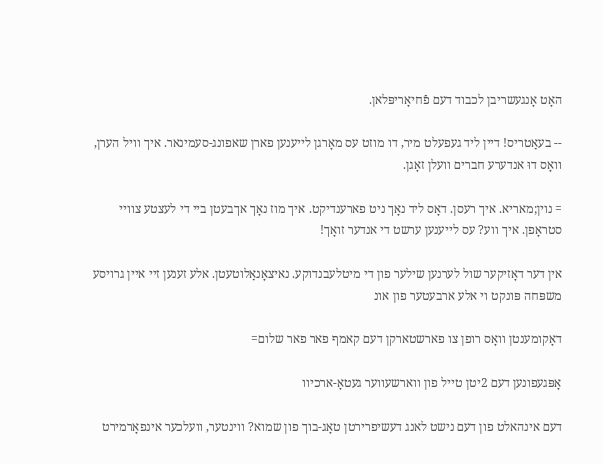האָט אָנגעשריבן לכבוד דעם פֿחיאָריפּלאן.

-- בעאַטריס! דיין ליד געפעלט מיר, דו מוזט עס מאָרגן לייענען פארן שאפונג-סעמינאר. איך וויל הערן, וואָס דוּ אנדערע חברים וועלן זאָגן.

= נוין;מאריא. איך רעסן. דאָס ליד נאָך ניט פארענדיקט. איך מוז נאָך אךבעטן ביי די לעצטע צוויי סטראָפן. איך װע? עס לייענען ערשט די אנדער זואָך!

אין דער דאָזיקער שול לערנען שילער פון די מיטלעבנדוקע. נאיצאָנאַלוטעטן. אלע זענען זיי איין גרויסע משפּחה פּונקט וי אלע ארבעטער פון אונ

דאָקומענטן װאָס רופן צו פארשטארקן דעם קאמף פאר פאר שלום=

אָפּגעפונען דעם 2יטן טייל פון ווארשעווער געטאָ-ארכיוו

דעם אינהאלט פון דעם נישט לאנג דעשיפרירטן טאָג-בוך פון שמוא? ווינטער, וועלכער אינפאָרמירט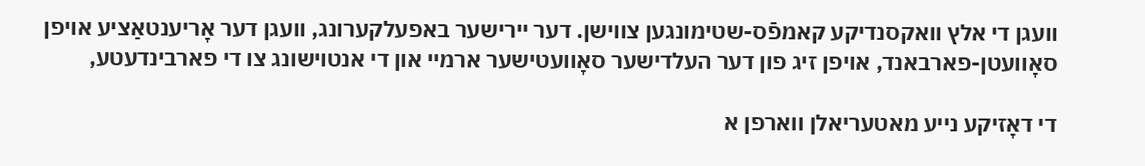וועגן די אלץ וואקסנדיקע קאמפֿס-שטימונגען צווישן. דער יירישער באפעלקערונג, וועגן דער אָריענטאַציע אויפן סאָוועטן-פארבאנד, אויפן זיג פון דער העלדישער סאָוועטישער ארמיי און די אנטוישונג צו די פארבינדעטע,

די דאָזיקע נייע מאטעריאלן ווארפן א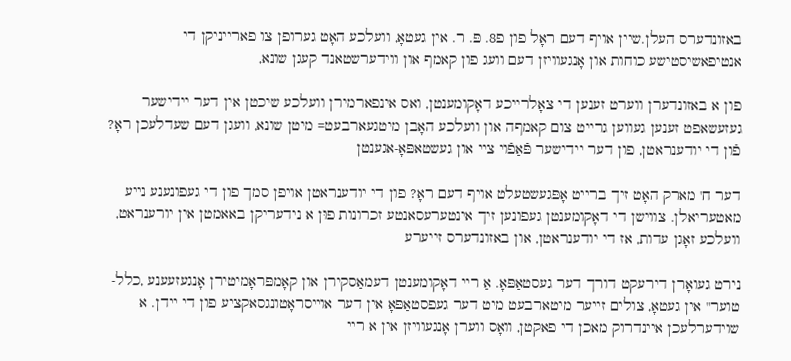באזונדערס העלן.שיין אויף דעם ראָל פון פ8. פּ. ר. אין געטאָ, וועלכע האָט גערופן צו פארייניקן די אנטיפאשיסטישע כוחות און אָנגעוויזן דעם וועג פון קאמף און ווידערשטאנד קעגן שונא,

פון א באזונדערן ווערט זענען די צאָלרייכע דאָקומענטן, ואס אינפארמירן וועלכע שיכטן אין דער יידישער געזעשאפט זענען געווען גרייט צום קאמףה און וועלכע האָבן מיטגעארבעט= מיטן שונא, וועגן דעם שעדלעכן ראָ? פֿון די יודענראטן, פון דער יידישער פּֿאַפֿױ ציי און געשטאפּאָ-אגענטן

דער ח' מארק האָט זיך ברייט אָפּגעשטעלט אויף דעם ראָ? פון די יודענראטן אויפן סמך פון די געפונענע נייע מאטעריאלן. צווישן די דאָקומענטן געפונען זיך אינטערעסאנטע זכרונות פוּן א נידעריקן באאמטן אין יורענראט, וועלכע זאָגן עדות, אז די יודענראטן, און באזונדערס זייערע

נירט געואָרן דירעקט דורך דער געסטאַפּאָ. אַ ריי דאָקומענטן דעמאַסקירן און קאָמפּראָמיטירן אָנגעזעענע ,כלל-טוער" אין געטאָ, צולים זייער מיטארבעט מיט דער געפסטאַפּאָ אין דער אױיסראָטונגסאקציע פון די יידן. א שוידערלעכן איינדרוק מאכן די פאקטן, װאָס ווערן אָנגעוויזן אין א ריי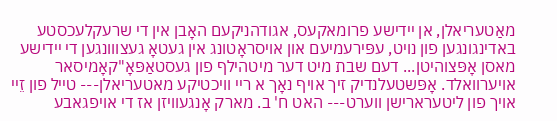מאַטעריאלן, אן יידישע פרומאקעס, אגודהניקעם האָבן אין די שרעקלעכסטע באדינגונגען פון נויט, עפּירעמיעם און אויסראָטונג אין געטאָ געצווונגען די יידישע מאסן אָפּצוהיטן... דעם שבת מיט דער מיטהילף פון געסטאַפּאָ"קאָמיסאר אויערוואלד. אָפּשטעלנדיק זיך אויף נאָך א ריי וויכטיקע מאטעריאלן--- טייל פון זֵיי אויך פון ליטערארישן ווערט--- האט ח' ב. מארק אָנגעוויזן אז די אויפגאבע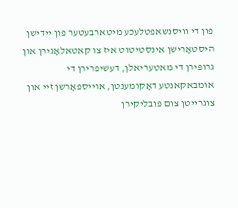פון די וויסנשאפטלעכע מיטארבעטער פון יידישן היסטאָרישן אינסטיטוט איז צו קאטאלאָגירן און גרופּירן די מאטעריאלן, דעשיפרירן די אומבאקאנטע דאָקומענטן, אױיספאָרשן זיי און צוגרייטן צום פּובליקירן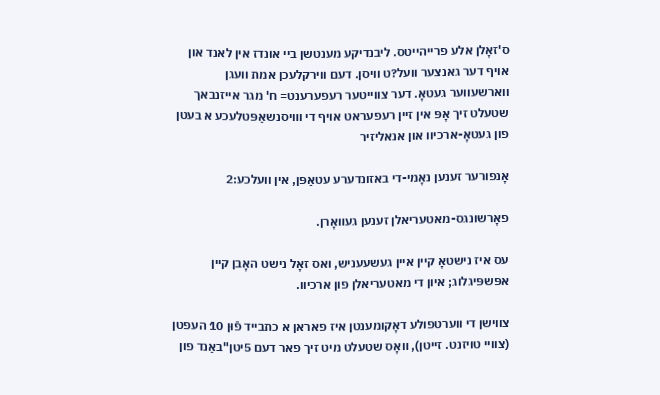ס'זאָלן אלע פרייהייטס. ליבנדיקע מענטשן ביי אונדז אין לאנד און אויף דער גאנצער וועל?ט וויסן. דעם ווירקלעכן אמת וועגן ווארשעווער געטאָ. דער צווייטער רעפערענט= ח' מגר אייזנבאך שטעלט זיך אָפּ אין זיין רעפעראט אויף די וװיסנשאַפּטלעכע א בעטן פון געטאָ-ארכיוו און אנאליזיר

אָנפורער זענען נאָמי-די באזונדערע עטאַפּן, אין וועלכע:2

פאָרשונגס-מאטעריאלן זענען געװאָרן.

עס איז נישטאָ קיין איין געשעעניש, ואס זאָל נישט האָבן קיין אפּשפּיגלוג; איון די מאטעריאלן פון ארכיוו.

צווישן די ווערטפולע דאָקומענטן איז פאראן א כתבייד פֿוּן 10 העפטן (צוויי טויזנט. זייטן), װאָס שטעלט מיט זיך פאר דעם 5יטן"באַנד פון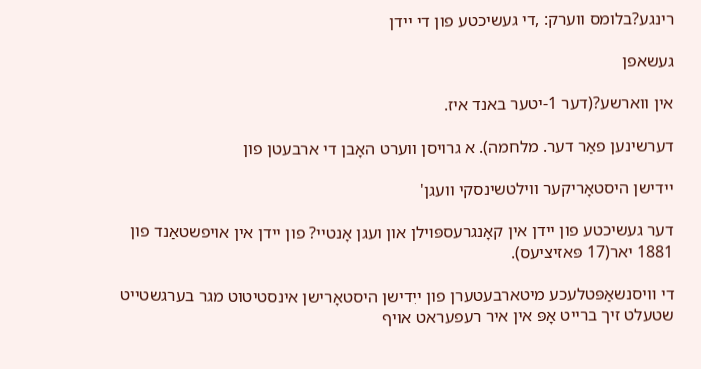רינגע?בלומס ווערק: ,די געשיכטע פון די יידן

געשאפן

אין ווארשע?(דער 1-יטער באנד איז.

דערשינען פאַר דער. מלחמה). א גרויסן ווערט האָבן די ארבעטן פון

יידישן היסטאָריקער ווילטשינסקי וועגן'

דער געשיכטע פון יידן אין קאָנגרעספּױלן און ועגן אָנטיי? פון יידן אין אויפשטאַנד פון 1881 יאר(17 פּאזיציעס).

די װיסנשאַפּטלעכע מיטארבעטערן פון ייִדישן היסטאָרישן אינסטיטוט מגר בערגשטייט שטעלט זיך ברייט אָפּ אין איר רעפעראט אויף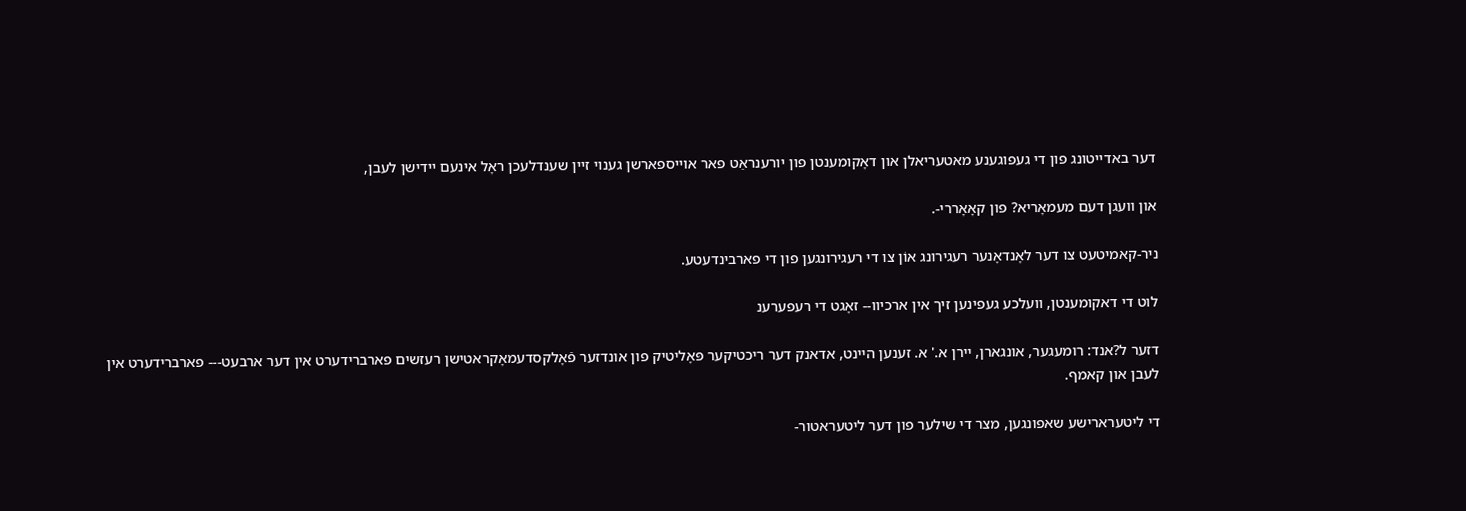דער באדייטונג פון די געפוגענע מאטעריאלן און דאָקומענטן פון יורענראַט פאר אױיספארשן גענוי זיין שענדלעכן ראָל אינעם יידישן לעבן,

און וועגן דעם מעמאָריא? פון קאָאָררי-.

ניר-קאמיטעט צו דער לאָנדאָנער רעגירונג אוֹן צו די רעגירונגען פון די פארבינדעטע.

לוט די דאקומענטן, וועלכע געפינען זיך אין ארכיוו-- זאָגט די רעפערענ

דזער ל?אנד: רומעגער, אונגארן, יירן א.' א. זענען היינט, אדאנק דער ריכטיקער פּאָליטיק פון אונדזער פֿאָלקסדעמאָקראטישן רעזשים פארברידערט אין דער ארבעט--- פארברידערט אין לעבן און קאמף.

די ליטערארישע שאפונגען, מצר די שילער פון דער ליטעראטור-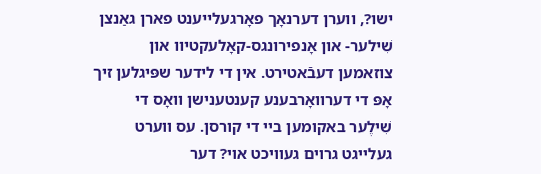ישו?, ווערן דערנאָך פאָרגעלייענט פארן גאַנצן שִׁילער- און אָנפירונגס-קאָלעקטיוו און צוזאמען דעבֿאטירט. אין די לידער שפּיגלען זיך אָפּ די דערוואָרבענע קענטענישן וואָס די שִׁילֶער באקומען ביי די קורסן. עס ווערט געלייגט גרוים געוויכט אוי? דער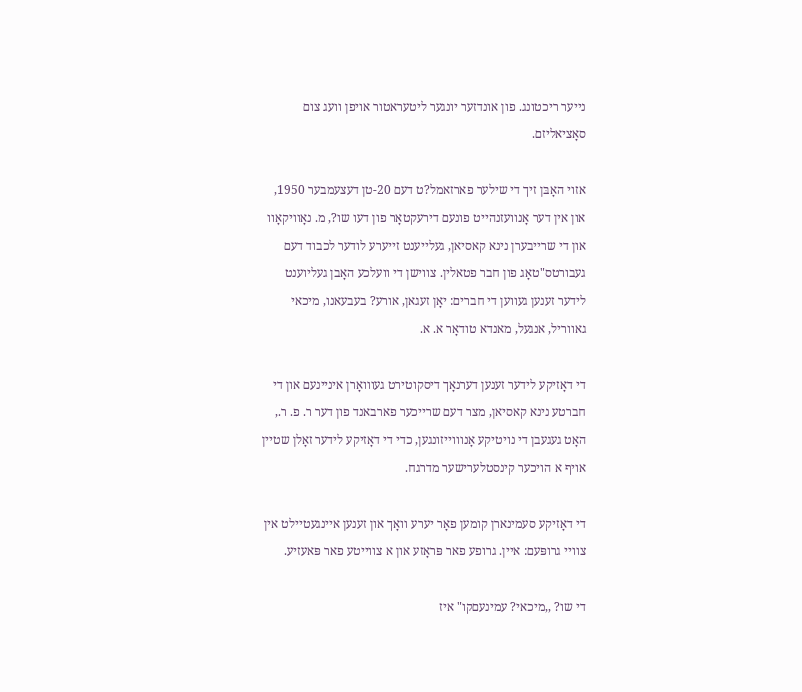נייער ריכטונג. פון אונדזער יונגער ליטעראטור אויפן וועג צום סאָציאליזם.

אזוי האָבּן זיך די שילער פארזאמל?ט דעם 20-טן דעצעמבער 1950, און אין דער אָנוועזנהייט פונעם דירעקטאָר פון דעו שו?, מ. נאָוויקאָוו און די שרייבערן נינא קאסיאן, געלייענט זייערע לודער לכבוד דעם געבורטס"טאָג פון חבר פטאלין. צווישן די וועלכע האָבן געליוענט לידער זענען געווען די חברים: יאָן זעגאן, אורע? בעבעאנו, מיכאי גאווריל, אנגעל, מאנדא טודאָר א. א.

די דאָזיקע לידער זענען דערנאָך דיסקוטירט געוװאָרן איניינעם און די חברטע נינא קאסיאן, מצר דעם שרייכער פארבאנד פון דער ר. פ. ר., האָט געגעבן די נויטיקע אָנװוייזונגען, כדי די דאָזיקע לידער זאָלן שטיין אויף א הויכער קינסטלערישער מדרגח.

די דאָזיקע סעמינארן קומען פאָר יערע װאָך און זענען איינגעטיילט אין צוויי גרופּעם: איין. גרופע פאר פּראָזע און א צווייטע פאר פּאעזיע.

די שו? ,,מיכאי? עמינעםקו" איז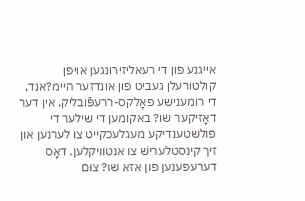אייגנע פון די רעאליזירונגען אויפן קולטורעלן געביט פון אונדזער היימ?אנד, די רומענישע פאָלקס-ררעפּֿובליק. אין דער דאָזיקער שו? באקומען די שילער די פולשטענדיקע מעגלעכקייט צו לערנען און זיך קינסטלערישׁ צו אנטוויקלען. דאָס דערעפענען פון אזא שו? צוּם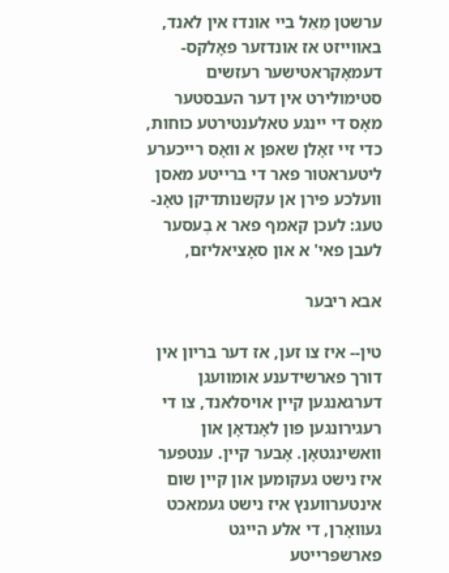ערשטן מֵאֵל ביי אונדז אין לאנד, באווייזט אז אונדזער פאָלקס- דעמאָקראטישער רעזשים סטימולירט אין דער העבסטער מאָס די יינגע טאלענטירטע כוחות, כדי זיי זאָלן שאפן א װאָס רייכערע ליטעראטור פאר די ברייטע מאסן וועלכע פירן אן עקשנותדיקן טאָנ-טעג: לעכן קאמף פאר א בֶעסער לעבן פאי' א און סאָציאליזם,

אבא ריבער

טין-- איז צו זען, אז דער בריון אין דורך פארשידענע אומוועגן דערגאנגען קיין אויסלאנד, צו די רעגירונגען פון לאָנדאָן און וואשינגטאָן. אָבער קיין. ענטפער איז נישט געקומען און קיין שום אינטערווענץ איז נישט געמאכט געוואָרן, די אלע הייגט פארשפּרייטע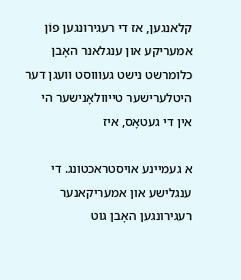קלאנגען, אז די רעגירונגען פוֹן אמעריקע און ענגלאנר האָבן כלומרשט נישט געוווסט וועגן דער היטלערישער טייוולאָנישער הי אין די געטאָס, איז

א געמיינע אויסטראכטונג. די ענגלישע און אמעריקאנער רעגירונגען האָבן גוט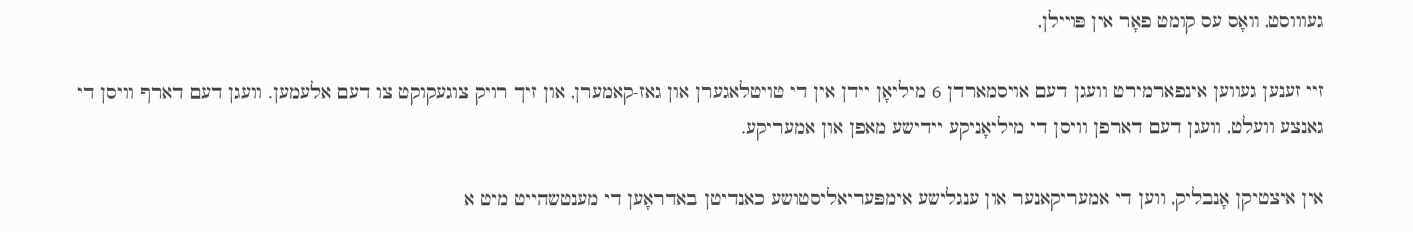געוווסט, װאָס עס קומט פאָר אין פּױילן,

זיי זענען געווען אינפארמירט וועגן דעם אויסמארדן 6 מיליאָן יידן אין די טויטלאגערן און גאז-קאמערן, און זיך רויק צוגעקוקט צו דעם אלעמען. וועגן דעם דארף וויסן די גאנצע וועלט, וועגן דעם דארפן וויסן די מיליאָניקע יידישע מאפן און אמעריקע.

אין איצטיקן אָנבליק, ווען די אמעריקאנער און ענגלישע אימפּעריאליסטושע כאנדיטן באדראָען די מענטשהייט מיט א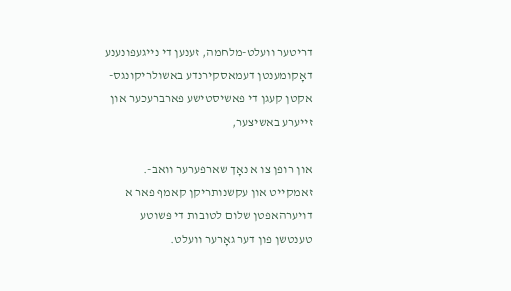דריטער וועלט-מלחמה, זענען די נייגעפונענע דאָקומענטן דעמאסקירנדע באשולריקונגס-אקטן קעגן די פאשיסטישע פארברעכער און זייערע באשיצער,

און רופן צו א נאָך שארפערער וואב-. זאמקייט און עקשנותריקן קאמף פאר א דויערהאפטן שלום לטובות די פּשוטע טענטשן פון דער גאָרער וועלט.